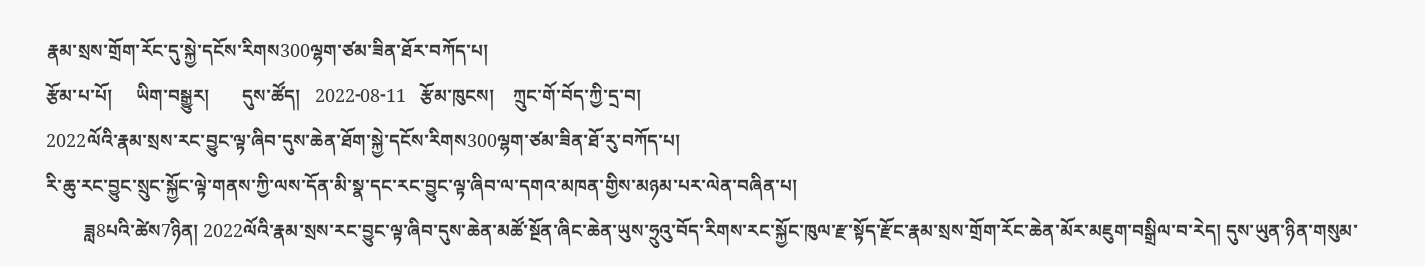རྣམ་སྲས་གྲོག་རོང་དུ་སྐྱེ་དངོས་རིགས300ལྷག་ཙམ་ཟིན་ཐོར་བཀོད་པ།
རྩོམ་པ་པོ།     ཡིག་བསྒྱུར།       དུས་ཚོད།   2022-08-11   རྩོམ་ཁུངས།    ཀྲུང་གོ་བོད་ཀྱི་དྲ་བ།
2022ལོའི་རྣམ་སྲས་རང་བྱུང་ལྟ་ཞིབ་དུས་ཆེན་ཐོག་སྐྱེ་དངོས་རིགས300ལྷག་ཙམ་ཟིན་ཐོ་རུ་བཀོད་པ།
རི་ཆུ་རང་བྱུང་སྲུང་སྐྱོང་ལྟེ་གནས་ཀྱི་ལས་དོན་མི་སྣ་དང་རང་བྱུང་ལྟ་ཞིབ་ལ་དགའ་མཁན་གྱིས་མཉམ་པར་ལེན་བཞིན་པ།
        ཟླ8པའི་ཚེས7ཉིན། 2022ལོའི་རྣམ་སྲས་རང་བྱུང་ལྟ་ཞིབ་དུས་ཆེན་མཚོ་སྔོན་ཞིང་ཆེན་ཡུས་ཧྲུའུ་བོད་རིགས་རང་སྐྱོང་ཁུལ་རྫ་སྟོད་རྫོང་རྣམ་སྲས་གྲོག་རོང་ཆེན་མོར་མཇུག་བསྒྲིལ་བ་རེད། དུས་ཡུན་ཉིན་གསུམ་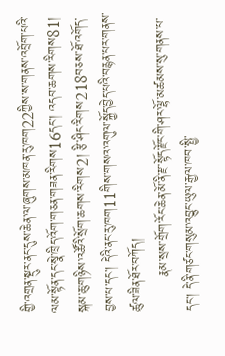གྱི་འགྲན་སྡུར་ནང་དུས་ཆེན་ལ་ཞུགས་མཁན་རུ་ཁག22ཀྱིས་ས་གནས་འབྲོག་པའི་ལམ་སྟོན་དང་སྣེ་ཁྲིད་འོག་གཅན་གཟན་རིགས16དང་། འདབ་ཆགས་རིགས81། སྐམ་ཆུ་གཉིས་འཚོའི་སྲོག་ཆགས་རིགས2། རྩི་ཤིང་རིགས218བཅས་ཐོ་འགོད་བྱས་པ་དང་། དེའི་ནང་རུ་ཁག11གིས་གསའ་འགུལ་སྐྱོད་བྱེད་པའི་བརྙན་པར་གནས་ཚུལ་ཟིན་ཐོར་བཀོད།
        རྣམ་སྲས་གྲོག་རོང་ཆེན་མོ་ནི་རྫ་སྟོད་རྫོང་གི་ཤར་ལྷོ་མཚམས་སུ་གནས་པ་དང་། དེ་ནི་གཙང་གསུམ་འབྱུང་ཡུལ་རྒྱལ་ཁབ་སྤྱི་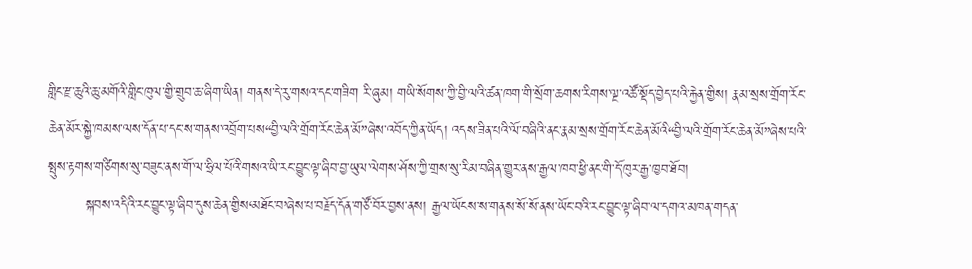གླིང་རྫ་ཆུའི་ཆུ་མགོའི་གླིང་ཁུལ་གྱི་གྲུབ་ཆ་ཞིག་ཡིན། གནས་དེ་རུ་གསའ་དང་གཟིག རི་ཞུམ། གཡི་སོགས་ཀྱི་བྱི་ལའི་ཚན་ཁག་གི་སྲོག་ཆགས་རིགས་ལྔ་འཚོ་སྡོད་བྱེད་པའི་རྐྱེན་གྱིས། རྣམ་སྲས་གྲོག་རོང་ཆེན་མོར་སྐྱེ་ཁམས་ལས་དོན་པ་དང་ས་གནས་འབྲོག་པས“བྱི་ལའི་གྲོག་རོང་ཆེན་མོ”ཞེས་འབོད་ཀྱིན་ཡོད། འདས་ཟིན་པའི་ལོ་བཞིའི་ནང་རྣམ་སྲས་གྲོག་རོང་ཆེན་མོའི“བྱི་ལའི་གྲོག་རོང་ཆེན་མོ”ཞེས་པའི་སྤུས་རྟགས་གཙིགས་སུ་བཟུང་ནས་གོ་ལ་ཧྲིལ་པོའི་གསའ་ཡི་རང་བྱུང་ལྟ་ཞིབ་བྱ་ཡུལ་ལེགས་ཤོས་ཀྱི་གྲས་སུ་རིམ་བཞིན་གྱུར་ནས་རྒྱལ་ཁབ་ཕྱི་ནང་གི་དོ་ཁུར་རྒྱ་ཁྱབ་ཐོབ།
        སྐབས་འདིའི་རང་བྱུང་ལྟ་ཞིབ་དུས་ཆེན་གྱིས‘མཐོང་བ’ཞེས་པ་བརྗོད་དོན་གཙོ་བོར་བྱས་ནས། རྒྱལ་ཡོངས་ས་གནས་སོ་སོ་ནས་ཡོང་བའི་རང་བྱུང་ལྟ་ཞིབ་ལ་དགའ་མཁན་གདན་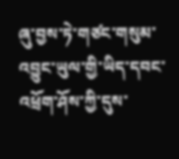ཞུ་བྱས་ཏེ་གཙང་གསུམ་འབྱུང་ཡུལ་གྱི་ཡིད་དབང་འཕྲོག་ཤོས་ཀྱི་དུས་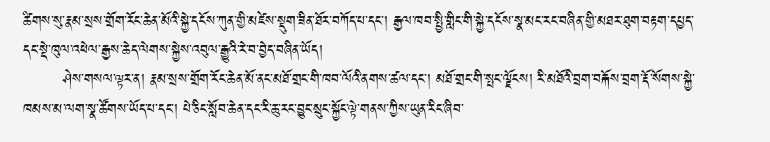ཚིགས་སུ་རྣམ་སྲས་གྲོག་རོང་ཆེན་མོའི་སྐྱེ་དངོས་ཀུན་གྱི་མཛེས་སྡུག་ཟིན་ཐོར་བཀོད་པ་དང་། རྒྱལ་ཁབ་སྤྱི་གླིང་གི་སྐྱེ་དངོས་སྣ་མང་རང་བཞིན་གྱི་མཐར་ཐུག་བརྟག་དཔྱད་དང་སྡེ་ཁུལ་འཕེལ་རྒྱས་ཆེད་ལེགས་སྐྱེས་འབུལ་རྒྱུའི་རེ་བ་བྱེད་བཞིན་ཡོད།
        ཤེས་གསལ་ལྟར་ན། རྣམ་སྲས་གྲོག་རོང་ཆེན་མོ་ནང་མཐོ་གྲང་གི་ཁབ་ལོའི་ནགས་ཚལ་དང་། མཐོ་གྲང་གི་སྤང་ལྗོངས། རི་མཐོའི་བྲག་བརྐོས་བྲག་རྡོ་སོགས་སྐྱེ་ཁམས་མ་ལག་སྣ་ཚོགས་ཡོད་པ་དང་། པེ་ཅིང་སློབ་ཆེན་དང་རི་ཆུ་རང་བྱུང་སྲུང་སྐྱོང་ལྟེ་གནས་ཀྱིས་ཡུན་རིང་ཞིབ་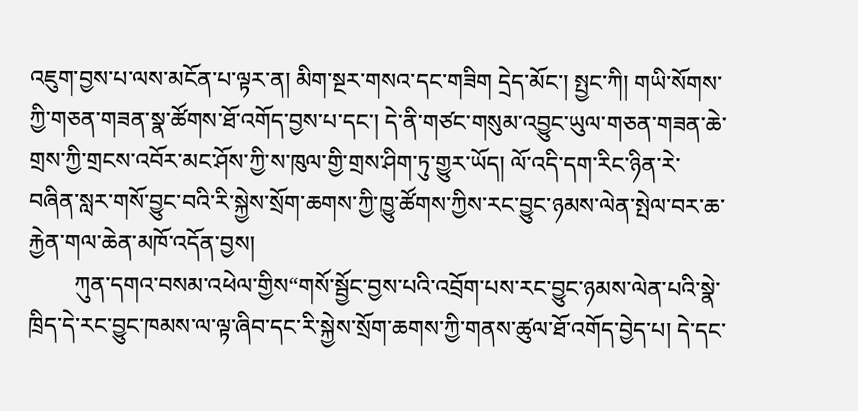འཇུག་བྱས་པ་ལས་མངོན་པ་ལྟར་ན། མིག་སྔར་གསའ་དང་གཟིག དྲེད་མོང་། སྤྱང་ཀི། གཡི་སོགས་ཀྱི་གཅན་གཟན་སྣ་ཚོགས་ཐོ་འགོད་བྱས་པ་དང་། དེ་ནི་གཙང་གསུམ་འབྱུང་ཡུལ་གཅན་གཟན་ཆེ་གྲས་ཀྱི་གྲངས་འབོར་མང་ཤོས་ཀྱི་ས་ཁུལ་གྱི་གྲས་ཤིག་ཏུ་གྱུར་ཡོད། ལོ་འདི་དག་རིང་ཉིན་རེ་བཞིན་སླར་གསོ་བྱུང་བའི་རི་སྐྱེས་སྲོག་ཆགས་ཀྱི་ཁྱུ་ཚོགས་ཀྱིས་རང་བྱུང་ཉམས་ལེན་སྤེལ་བར་ཆ་རྐྱེན་གལ་ཆེན་མཁོ་འདོན་བྱས།
        ཀུན་དགའ་བསམ་འཕེལ་གྱིས“གསོ་སྦྱོང་བྱས་པའི་འབྲོག་པས་རང་བྱུང་ཉམས་ལེན་པའི་སྣེ་ཁྲིད་དེ་རང་བྱུང་ཁམས་ལ་ལྟ་ཞིབ་དང་རི་སྐྱེས་སྲོག་ཆགས་ཀྱི་གནས་ཚུལ་ཐོ་འགོད་བྱེད་པ། དེ་དང་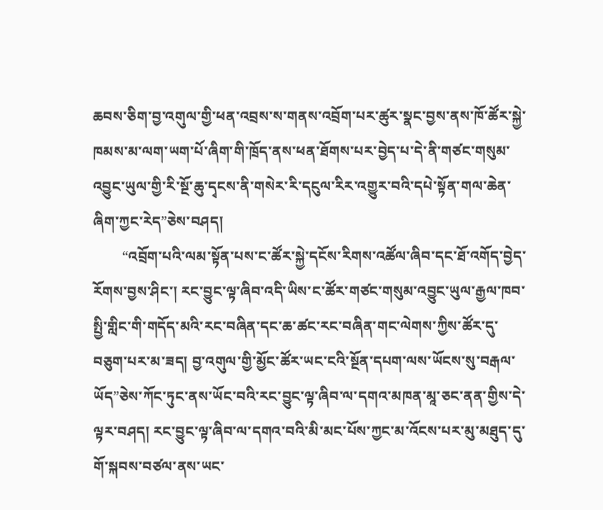ཆབས་ཅིག་བྱ་འགུལ་གྱི་ཕན་འབྲས་ས་གནས་འབྲོག་པར་ཚུར་སྣང་བྱས་ནས་ཁོ་ཚོར་སྐྱེ་ཁམས་མ་ལག་ཡག་པོ་ཞིག་གི་ཁྲོད་ནས་ཕན་ཐོགས་པར་བྱེད་པ་དེ་ནི་གཙང་གསུམ་འབྱུང་ཡུལ་གྱི་རི་སྔོ་ཆུ་དྭངས་ནི་གསེར་རི་དངུལ་རིར་འགྱུར་བའི་དཔེ་སྟོན་གལ་ཆེན་ཞིག་ཀྱང་རེད”ཅེས་བཤད།
        “འབྲོག་པའི་ལམ་སྟོན་པས་ང་ཚོར་སྐྱེ་དངོས་རིགས་འཚོལ་ཞིབ་དང་ཐོ་འགོད་བྱེད་རོགས་བྱས་ཤིང་། རང་བྱུང་ལྟ་ཞིབ་འདི་ཡིས་ང་ཚོར་གཙང་གསུམ་འབྱུང་ཡུལ་རྒྱལ་ཁབ་སྤྱི་གླིང་གི་གདོད་མའི་རང་བཞིན་དང་ཆ་ཚང་རང་བཞིན་གང་ལེགས་ཀྱིས་ཚོར་དུ་བཅུག་པར་མ་ཟད། བྱ་འགུལ་གྱི་མྱོང་ཚོར་ཡང་ངའི་སྔོན་དཔག་ལས་ཡོངས་སུ་བརྒལ་ཡོད”ཅེས་ཀོང་ཏུང་ནས་ཡོང་བའི་རང་བྱུང་ལྟ་ཞིབ་ལ་དགའ་མཁན་མཱ་ཅང་ནན་གྱིས་དེ་ལྟར་བཤད། རང་བྱུང་ལྟ་ཞིབ་ལ་དགའ་བའི་མི་མང་པོས་ཀྱང་མ་འོངས་པར་མུ་མཐུད་དུ་གོ་སྐབས་བཙལ་ནས་ཡང་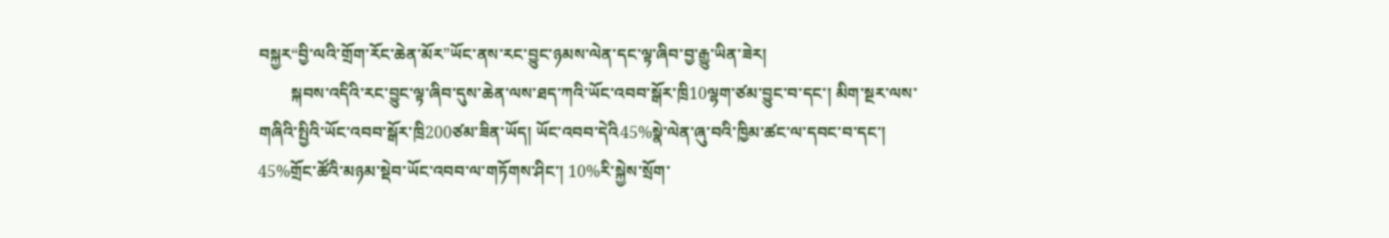བསྐྱར“བྱི་ལའི་གྲོག་རོང་ཆེན་མོར”ཡོང་ནས་རང་བྱུང་ཉམས་ལེན་དང་ལྟ་ཞིབ་བྱ་རྒྱུ་ཡིན་ཟེར།
        སྐབས་འདིའི་རང་བྱུང་ལྟ་ཞིབ་དུས་ཆེན་ལས་ཐད་ཀའི་ཡོང་འབབ་སྒོར་ཁྲི10ལྷག་ཙམ་བྱུང་བ་དང་། མིག་སྔར་ལས་གཞིའི་སྤྱིའི་ཡོང་འབབ་སྒོར་ཁྲི200ཙམ་ཟིན་ཡོད། ཡོང་འབབ་དེའི45%སྣེ་ལེན་ཞུ་བའི་ཁྱིམ་ཚང་ལ་དབང་བ་དང་། 45%གྲོང་ཚོའི་མཉམ་སྡེབ་ཡོང་འབབ་ལ་གཏོགས་ཤིང་། 10%རི་སྐྱེས་སྲོག་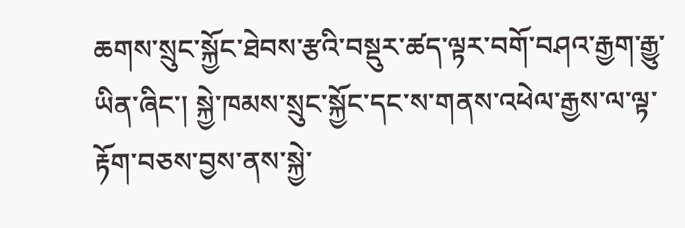ཆགས་སྲུང་སྐྱོང་ཐེབས་རྩའི་བསྡུར་ཚད་ལྟར་བགོ་བཤའ་རྒྱག་རྒྱུ་ཡིན་ཞིང་། སྐྱེ་ཁམས་སྲུང་སྐྱོང་དང་ས་གནས་འཕེལ་རྒྱས་ལ་ལྟ་རྟོག་བཅས་བྱས་ནས་སྐྱེ་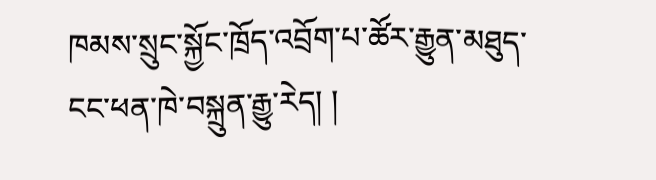ཁམས་སྲུང་སྐྱོང་ཁྲོད་འབྲོག་པ་ཚོར་རྒྱུན་མཐུད་ངང་ཕན་ཁེ་བསྐྲུན་རྒྱུ་རེད། །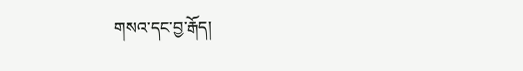གསའ་དང་བྱ་རྒོད།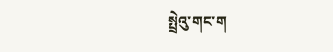སྤྲེའུ་གང་ག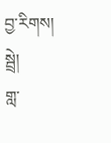བྱ་རིགས།
སྦྲེ།
གླ་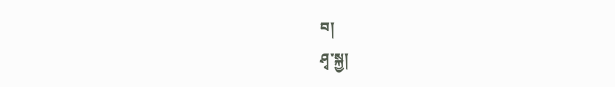བ།
ཤྭ་སྐྱ།